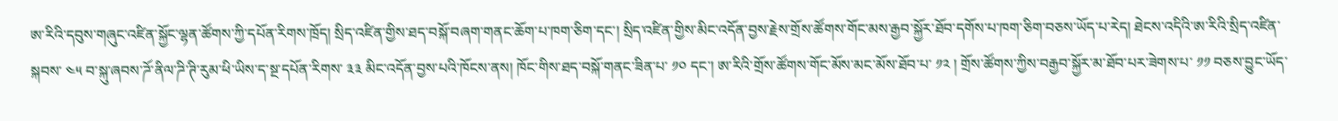ཨ་རིའི་དབུས་གཞུང་འཛིན་སྐྱོང་ལྷན་ཚོགས་ཀྱི་དཔོན་རིགས་ཁྲོད། སྲིད་འཛིན་གྱིས་ཐད་བསྐོ་བཞག་གནང་ཆོག་པ་ཁག་ཅིག་དང་། སྲིད་འཛིན་གྱིས་མིང་འདོན་བྱས་རྗེས་གྲོས་ཚོགས་གོང་མས་རྒྱབ་སྐྱོར་ཐོབ་དགོས་པ་ཁག་ཅིག་བཅས་ཡོད་པ་རེད། ཐེངས་འདིའི་ཨ་རིའི་སྲིད་འཛིན་སྐབས་ ༤༥ བ་སྐུ་ཞབས་ཌོ་ནིལ་ཌི་ཊི་རུམ་ཕི་ཡིས་ད་སྔ་དཔོན་རིགས་ ༣༣ མིང་འདོན་བྱས་པའི་ཁོངས་ནས། ཁོང་གིས་ཐད་བསྐོ་གནང་ཟིན་པ་ ༡༠ དང་། ཨ་རིའི་གྲོས་ཚོགས་གོང་མོས་མང་མོས་ཐོབ་པ་ ༡༢ ། གྲོས་ཚོགས་ཀྱིས་བརྒྱབ་སྐྱོར་མ་ཐོབ་པར་ཟེགས་པ་ ༡༡ བཅས་བྱུང་ཡོད་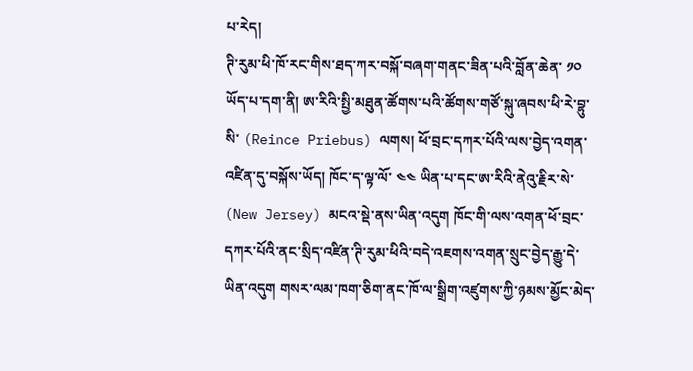པ་རེད།
ཊི་རུམ་ཕི་ཁོ་རང་གིས་ཐད་ཀར་བསྐོ་བཞག་གནང་ཟིན་པའི་བློན་ཆེན་ ༡༠ ཡོད་པ་དག་ནི། ཨ་རིའི་སྤྱི་མཐུན་ཚོགས་པའི་ཚོགས་གཙོ་སྐུ་ཞབས་ཕི་རེ་བྷུ་སི་ (Reince Priebus) ལགས། ཕོ་བྲང་དཀར་པོའི་ལས་བྱེད་འགན་འཛིན་དུ་བསྐོས་ཡོད། ཁོང་ད་ལྟ་ལོ་ ༤༤ ཡིན་པ་དང་ཨ་རིའི་ནེའུ་རྗིར་སེ་ (New Jersey) མངའ་སྡེ་ནས་ཡིན་འདུག ཁོང་གི་ལས་འགན་ཕོ་བྲང་དཀར་པོའི་ནང་སྲིད་འཛིན་ཊི་རུམ་ཕིའི་བདེ་འཇགས་འགན་སྲུང་བྱེད་རྒྱུ་དེ་ཡིན་འདུག གསར་ལམ་ཁག་ཅིག་ནང་ཁོ་ལ་སྒྲིག་འཛུགས་ཀྱི་ཉམས་མྱོང་མེད་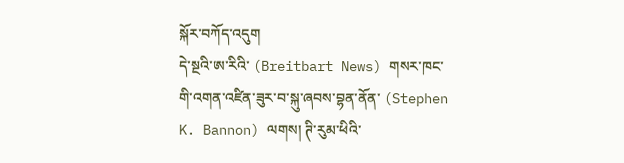སྐོར་བཀོད་འདུག
དེ་སྔའི་ཨ་རིའི་ (Breitbart News) གསར་ཁང་གི་འགན་འཛིན་ཟུར་བ་སྐུ་ཞབས་བྷན་ནོན་ (Stephen K. Bannon) ལགས། ཊི་རུམ་ཕིའི་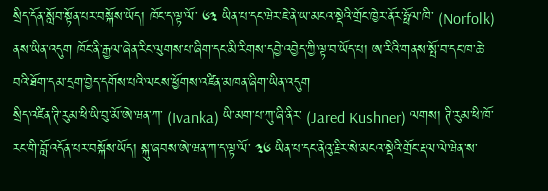སྲིད་དོན་སློབ་སྟོན་པར་བསྐོས་ཡོད། ཁོང་ད་ལྟ་ལོ་ ༦༣ ཡིན་པ་དང་ཝེར་ཇེ་ནེ་ཡ་མངའ་སྡེའི་གྲོང་ཁྱེར་ནོར་ཧྥོལ་ཁི་ (Norfolk) ནས་ཡིན་འདུག ཁོང་ནི་རྒྱལ་ཞེན་རིང་ལུགས་པ་ཞིག་དང་མི་རིགས་དབྱེ་འབྱེད་ཀྱི་ལྟ་བ་ཡོད་པ། ཨ་རིའི་གནས་སྤོ་བ་དང་ཁ་ཆེ་བའི་ཐོག་དམ་དྲག་བྱེད་དགོས་པའི་ལངས་ཕྱོགས་འཛིན་མཁན་ཞིག་ཡིན་འདུག
སྲིད་འཛིན་ཊི་རུམ་ཕི་ཡི་བུ་མོ་ཨེ་ཝན་ཀ་ (Ivanka) ཡི་མག་པ་ཀུ་ཞི་ནིར་ (Jared Kushner) ལགས། ཊི་རུམ་ཕི་ཁོ་རང་གི་བློ་འདོན་པར་བསྐོས་ཡོད། སྐུ་ཞབས་ཨེ་ཝན་ཀ་ད་ལྟ་ལོ་ ༣༦ ཡིན་པ་དང་ནེའུ་རྗིར་སེ་མངའ་སྡེའི་གྲོང་རྡལ་ལེ་ཝེན་ས་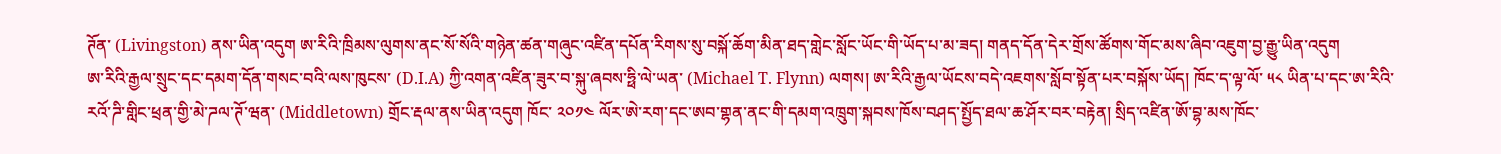ཊོན་ (Livingston) ནས་ཡིན་འདུག ཨ་རིའི་ཁྲིམས་ལུགས་ནང་སོ་སོའི་གཉེན་ཚན་གཞུང་འཛིན་དཔོན་རིགས་སུ་བསྐོ་ཆོག་མིན་ཐད་གླེང་སློང་ཡོང་གི་ཡོད་པ་མ་ཟད། གནད་དོན་དེར་གྲོས་ཚོགས་གོང་མས་ཞིབ་འཇུག་བྱ་རྒྱུ་ཡིན་འདུག
ཨ་རིའི་རྒྱལ་སྲུང་དང་དམག་དོན་གསང་བའི་ལས་ཁུངས་ (D.I.A) ཀྱི་འགན་འཛིན་ཟུར་བ་སྐུ་ཞབས་ཧྥི་ལེ་ཡན་ (Michael T. Flynn) ལགས། ཨ་རིའི་རྒྱལ་ཡོངས་བདེ་འཇགས་སློབ་སྟོན་པར་བསྐོས་ཡོད། ཁོང་ད་ལྟ་ལོ་ ༥༨ ཡིན་པ་དང་ཨ་རིའི་རའོ་ཌི་གླིང་ཕྲན་གྱི་མེ་ཌལ་ཊོ་ཝན་ (Middletown) གྲོང་རྡལ་ནས་ཡིན་འདུག ཁོང་ ༢༠༡༤ ལོར་ཨེ་རག་དང་ཨབ་གྷན་ནང་གི་དམག་འཁྲུག་སྐབས་ཁོས་བཤད་སྤྱོད་ཐལ་ཆ་ཤོར་བར་བརྟེན། སྲིད་འཛིན་ཨོ་བྷ་མས་ཁོང་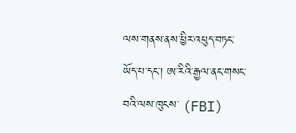ལས་གནས་ནས་ཕྱིར་འཕུད་བཏང་ཡོད་པ་དང་། ཨ་རིའི་རྒྱལ་ནང་གསང་བའི་ལས་ཁུངས་ (FBI)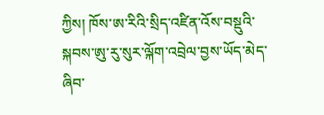ཀྱིས། ཁོས་ཨ་རིའི་སྲིད་འཛིན་འོས་བསྡུའི་སྐབས་ཨུ་རུ་སུར་ལྐོག་འབྲེལ་བྱས་ཡོད་མེད་ཞིབ་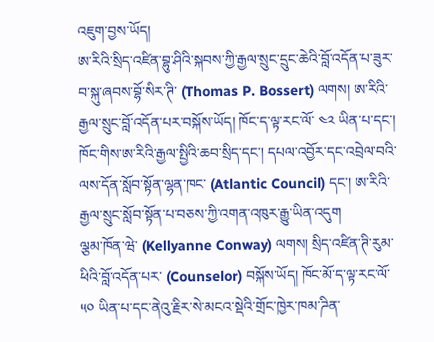འཇུག་བྱས་ཡོད།
ཨ་རིའི་སྲིད་འཛིན་བྷུ་ཤིའི་སྐབས་ཀྱི་རྒྱལ་སྲུང་དྲུང་ཆེའི་བློ་འདོན་པ་ཟུར་བ་སྐུ་ཞབས་བྷོ་སིར་ཊི་ (Thomas P. Bossert) ལགས། ཨ་རིའི་རྒྱལ་སྲུང་བློ་འདོན་པར་བསྐོས་ཡོད། ཁོང་ད་ལྟ་རང་ལོ་ ༤༢ ཡིན་པ་དང་། ཁོང་གིས་ཨ་རིའི་རྒྱལ་སྤྱིའི་ཆབ་སྲིད་དང་། དཔལ་འབྱོར་དང་འབྲེལ་བའི་ལས་དོན་སློབ་སྟོན་ལྷན་ཁང་ (Atlantic Council) དང་། ཨ་རིའི་རྒྱལ་སྲུང་སློབ་སྟོན་པ་བཅས་ཀྱི་འགན་འཁུར་རྒྱུ་ཡིན་འདུག
ལྕམ་ཁོན་ཝེ་ (Kellyanne Conway) ལགས། སྲིད་འཛིན་ཊི་རུམ་ཕིའི་བློ་འདོན་པར་ (Counselor) བསྐོས་ཡོད། ཁོང་མོ་ད་ལྟ་རང་ལོ་ ༥༠ ཡིན་པ་དང་ནེའུ་རྗིར་སེ་མངའ་སྡེའི་གྲོང་ཁྱེར་ཁམ་ཌིན་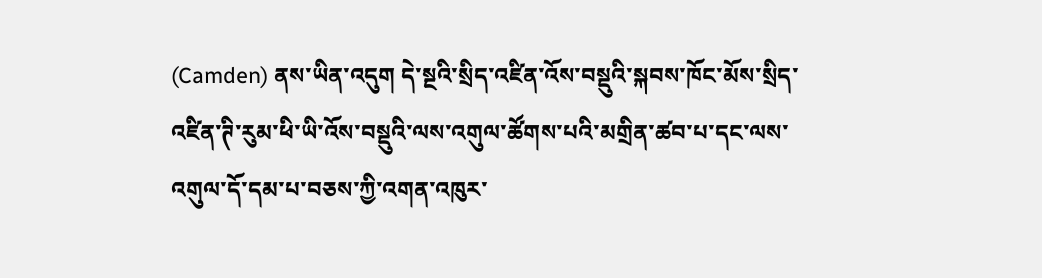(Camden) ནས་ཡིན་འདུག དེ་སྔའི་སྲིད་འཛིན་འོས་བསྡུའི་སྐབས་ཁོང་མོས་སྲིད་འཛིན་ཊི་རུམ་ཕི་ཡི་འོས་བསྡུའི་ལས་འགུལ་ཚོགས་པའི་མགྲིན་ཚབ་པ་དང་ལས་འགུལ་དོ་དམ་པ་བཅས་ཀྱི་འགན་འཁུར་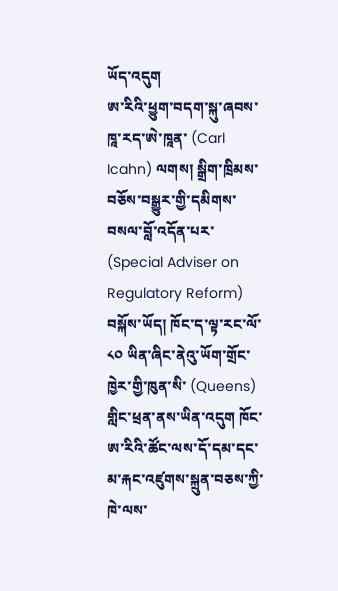ཡོད་འདུག
ཨ་རིའི་ཕྱུག་བདག་སྐུ་ཞབས་ཁཱ་རད་ཨེ་ཁཱན་ (Carl Icahn) ལགས། སྒྲིག་ཁྲིམས་བཅོས་བསྒྱུར་གྱི་དམིགས་བསལ་བློ་འདོན་པར་ (Special Adviser on Regulatory Reform) བསྐོས་ཡོད། ཁོང་ད་ལྟ་རང་ལོ་ ༨༠ ཡིན་ཞིང་ནེའུ་ཡོག་གྲོང་ཁྱེར་གྱི་ཁུན་སི་ (Queens) གླིང་ཕྲན་ནས་ཡིན་འདུག ཁོང་ཨ་རིའི་ཚོང་ལས་དོ་དམ་དང་མ་རྐང་འཛུགས་སྐྲུན་བཅས་ཀྱི་ཁེ་ལས་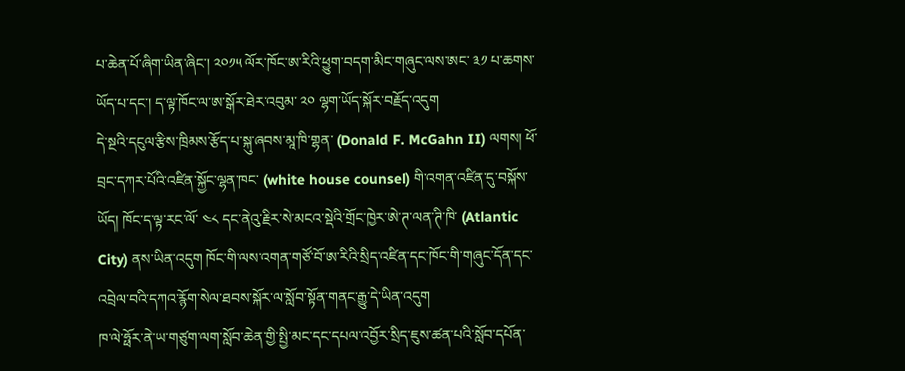པ་ཆེན་པོ་ཞིག་ཡིན་ཞིང་། ༢༠༡༥ ལོར་ཁོང་ཨ་རིའི་ཕྱུག་བདག་མིང་གཞུང་ལས་ཨང་ ༣༡ པ་ཆགས་ཡོད་པ་དང་། ད་ལྟ་ཁོང་ལ་ཨ་སྒོར་ཐེར་འབུམ་ ༢༠ ལྷག་ཡོད་སྐོར་བརྗོད་འདུག
དེ་སྔའི་དངུལ་རྩིས་ཁྲིམས་རྩོད་པ་སྐུ་ཞབས་མཱ་ཁི་གྷན་ (Donald F. McGahn II) ལགས། ཕོ་བྲང་དཀར་པོའི་འཛིན་སྐྱོང་ལྷན་ཁང་ (white house counsel) གི་འགན་འཛིན་དུ་བསྐོས་ཡོད། ཁོང་ད་ལྟ་རང་ལོ་ ༤༨ དང་ནེའུ་རྗིར་སེ་མངའ་སྡེའི་གྲོང་ཁྱེར་ཨེ་ཊ་ལན་ཊི་ཁི་ (Atlantic City) ནས་ཡིན་འདུག ཁོང་གི་ལས་འགན་གཙོ་བོ་ཨ་རིའི་སྲིད་འཛིན་དང་ཁོང་གི་གཞུང་དོན་དང་འབྲེལ་བའི་དཀའ་རྙོག་སེལ་ཐབས་སྐོར་ལ་སློབ་སྟོན་གནང་རྒྱུ་དེ་ཡིན་འདུག
ཁ་ལེ་ཧྥོར་ནེ་ཡ་གཙུག་ལག་སློབ་ཆེན་གྱི་སྤྱི་མང་དང་དཔལ་འབྱོར་སྲིད་ཇུས་ཚན་པའི་སློབ་དཔོན་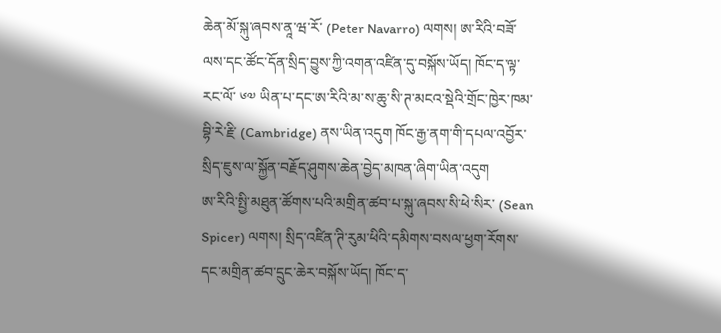ཆེན་མོ་སྐུ་ཞབས་ནཱ་ཝ་རོ་ (Peter Navarro) ལགས། ཨ་རིའི་བཟོ་ལས་དང་ཚོང་དོན་སྲིད་བྱུས་ཀྱི་འགན་འཛིན་དུ་བསྐོས་ཡོད། ཁོང་ད་ལྟ་རང་ལོ་ ༦༧ ཡིན་པ་དང་ཨ་རིའི་མ་ས་ཆུ་སི་ཊ་མངའ་སྡེའི་གྲོང་ཁྱེར་ཁམ་བྷི་རེ་རྗི་ (Cambridge) ནས་ཡིན་འདུག ཁོང་རྒྱ་ནག་གི་དཔལ་འབྱོར་སྲིད་ཇུས་ལ་སྐྱོན་བརྗོད་ཤུགས་ཆེན་བྱེད་མཁན་ཞིག་ཡིན་འདུག
ཨ་རིའི་སྤྱི་མཐུན་ཚོགས་པའི་མགྲིན་ཚབ་པ་སྐུ་ཞབས་སི་ཕེ་སིར་ (Sean Spicer) ལགས། སྲིད་འཛིན་ཊི་རུམ་ཕིའི་དམིགས་བསལ་ཕྱག་རོགས་དང་མགྲིན་ཚབ་དྲུང་ཆེར་བསྐོས་ཡོད། ཁོང་ད་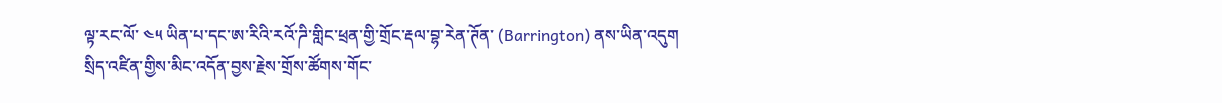ལྟ་རང་ལོ་ ༤༥ ཡིན་པ་དང་ཨ་རིའི་རའོ་ཌི་གླིང་ཕྲན་གྱི་གྲོང་རྡལ་བྷ་རེན་ཊོན་ (Barrington) ནས་ཡིན་འདུག
སྲིད་འཛིན་གྱིས་མིང་འདོན་བྱས་རྗེས་གྲོས་ཚོགས་གོང་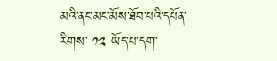མའི་ནང་མང་མོས་ཐོབ་པའི་དཔོན་རིགས་ ༡༢ ཡོད་པ་དག་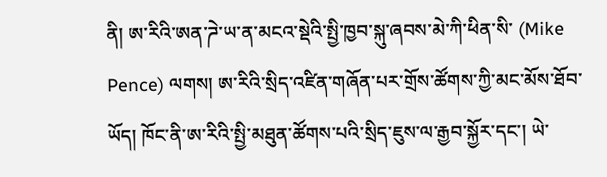ནི། ཨ་རིའི་ཨན་ཌེ་ཡ་ན་མངའ་སྡེའི་སྤྱི་ཁྱབ་སྐུ་ཞབས་མེ་ཀི་ཕིན་སི་ (Mike Pence) ལགས། ཨ་རིའི་སྲིད་འཛིན་གཞོན་པར་གྲོས་ཚོགས་ཀྱི་མང་མོས་ཐོབ་ཡོད། ཁོང་ནི་ཨ་རིའི་སྤྱི་མཐུན་ཚོགས་པའི་སྲིད་ཇུས་ལ་རྒྱབ་སྐྱོར་དང་། ཡེ་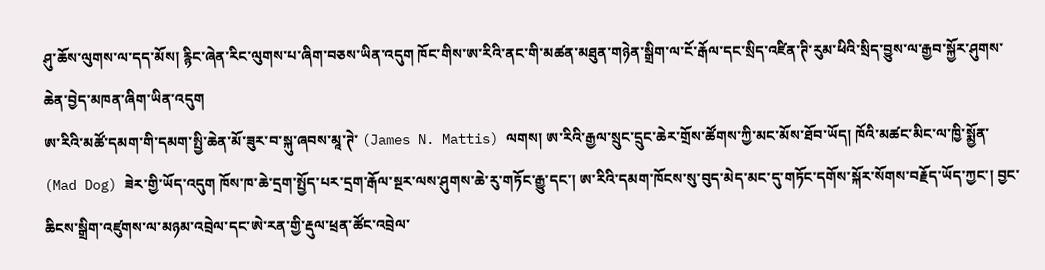ཤུ་ཆོས་ལུགས་ལ་དད་མོས། རྙིང་ཞེན་རིང་ལུགས་པ་ཞིག་བཅས་ཡིན་འདུག ཁོང་གིས་ཨ་རིའི་ནང་གི་མཚན་མཐུན་གཉེན་སྒྲིག་ལ་ངོ་རྒོལ་དང་སྲིད་འཛིན་ཊི་རུམ་ཕིའི་སྲིད་བྱུས་ལ་རྒྱབ་སྐྱོར་ཤུགས་ཆེན་བྱེད་མཁན་ཞིག་ཡིན་འདུག
ཨ་རིའི་མཚོ་དམག་གི་དམག་སྤྱི་ཆེན་མོ་ཟུར་བ་སྐུ་ཞབས་མཱ་ཊེ་ (James N. Mattis) ལགས། ཨ་རིའི་རྒྱལ་སྲུང་དྲུང་ཆེར་གྲོས་ཚོགས་ཀྱི་མང་མོས་ཐོབ་ཡོད། ཁོའི་མཚང་མིང་ལ་ཁྱི་སྨྱོན་ (Mad Dog) ཟེར་གྱི་ཡོད་འདུག ཁོས་ཁ་ཆེ་དྲག་སྤྱོད་པར་དྲག་རྒོལ་སྔར་ལས་ཤུགས་ཆེ་རུ་གཏོང་རྒྱུ་དང་། ཨ་རིའི་དམག་ཁོངས་སུ་བུད་མེད་མང་དུ་གཏོང་དགོས་སྐོར་སོགས་བརྗོད་ཡོད་ཀྱང་། བྱང་ཆིངས་སྒྲིག་འཛུགས་ལ་མཉམ་འབྲེལ་དང་ཨེ་རན་གྱི་རྡུལ་ཕྲན་ཚོང་འབྲེལ་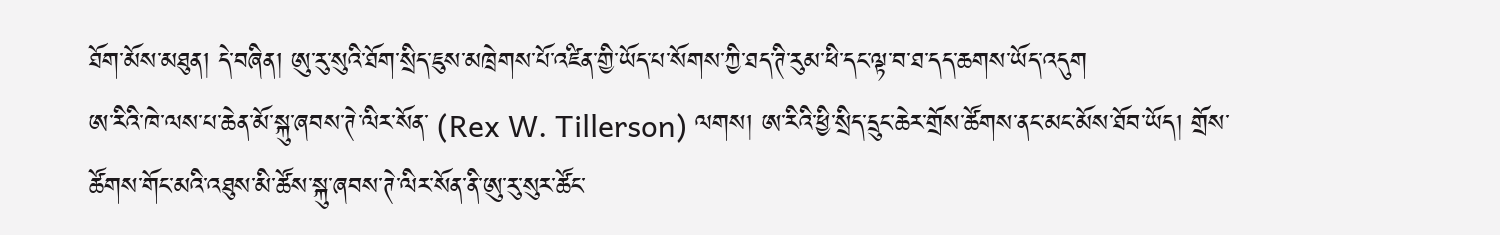ཐོག་མོས་མཐུན། དེ་བཞིན། ཨུ་རུ་སུའི་ཐོག་སྲིད་ཇུས་མཁྲེགས་པོ་འཛིན་གྱི་ཡོད་པ་སོགས་ཀྱི་ཐད་ཊི་རུམ་ཕི་དང་ལྟ་བ་ཐ་དད་ཆགས་ཡོད་འདུག
ཨ་རིའི་ཁེ་ལས་པ་ཆེན་མོ་སྐུ་ཞབས་ཊེ་ལིར་སོན་ (Rex W. Tillerson) ལགས། ཨ་རིའི་ཕྱི་སྲིད་དྲུང་ཆེར་གྲོས་ཚོགས་ནང་མང་མོས་ཐོབ་ཡོད། གྲོས་ཚོགས་གོང་མའི་འཐུས་མི་ཚོས་སྐུ་ཞབས་ཊེ་ལིར་སོན་ནི་ཨུ་རུ་སུར་ཚོང་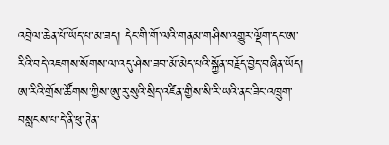འབྲེལ་ཆེན་པོ་ཡོད་པ་མ་ཟད། དེང་གི་གོ་ལའི་གནམ་གཤིས་འགྱུར་ལྡོག་དང་ཨ་རིའི་བདེ་འཇགས་སོགས་ལ་འདུ་ཤེས་ཟབ་མོ་མེད་པའི་སྐྱོན་བརྗོད་བྱེད་བཞིན་ཡོད། ཨ་རིའི་གྲོས་ཚོགས་ཀྱིས་ཨུ་རུ་སུའི་སྲིད་འཛིན་གྱིས་སི་རི་ཡའི་ནང་ཟིང་འཁྲུག་བསླངས་པ་དེ་ནི་ཕུ་ཊེན་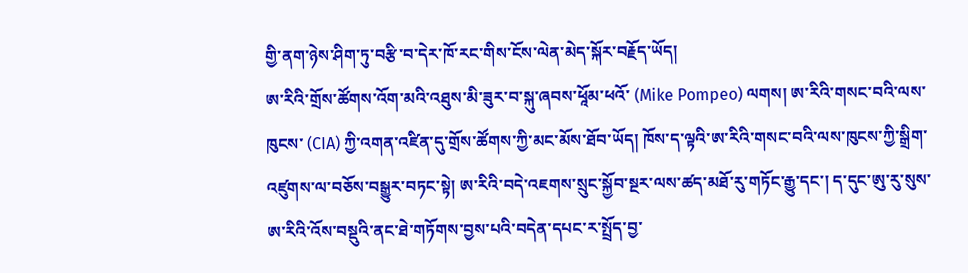གྱི་ནག་ཉེས་ཤིག་ཏུ་བརྩི་བ་དེར་ཁོ་རང་གིས་ངོས་ལེན་མེད་སྐོར་བརྗོད་ཡོད།
ཨ་རིའི་གྲོས་ཚོགས་འོག་མའི་འཐུས་མི་ཟུར་བ་སྐུ་ཞབས་ཕཱོམ་ཕའོ་ (Mike Pompeo) ལགས། ཨ་རིའི་གསང་བའི་ལས་ཁུངས་ (CIA) ཀྱི་འགན་འཛིན་དུ་གྲོས་ཚོགས་ཀྱི་མང་མོས་ཐོབ་ཡོད། ཁོས་ད་ལྟའི་ཨ་རིའི་གསང་བའི་ལས་ཁུངས་ཀྱི་སྒྲིག་འཛུགས་ལ་བཅོས་བསྒྱུར་བཏང་སྟེ། ཨ་རིའི་བདེ་འཇགས་སྲུང་སྐྱོབ་སྔར་ལས་ཚད་མཐོ་རུ་གཏོང་རྒྱུ་དང་། ད་དུང་ཨུ་རུ་སུས་ཨ་རིའི་འོས་བསྡུའི་ནང་ཐེ་གཏོགས་བྱས་པའི་བདེན་དཔང་ར་སྤྲོད་བྱ་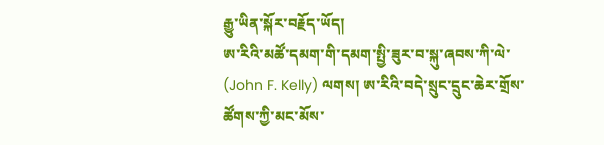རྒྱུ་ཡིན་སྐོར་བརྗོད་ཡོད།
ཨ་རིའི་མཚོ་དམག་གི་དམག་སྤྱི་ཟུར་བ་སྐུ་ཞབས་ཀི་ལེ་ (John F. Kelly) ལགས། ཨ་རིའི་བདེ་སྲུང་དྲུང་ཆེར་གྲོས་ཚོགས་ཀྱི་མང་མོས་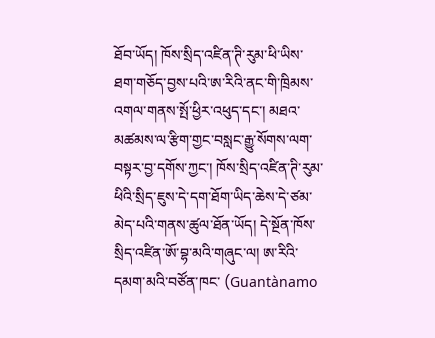ཐོབ་ཡོད། ཁོས་སྲིད་འཛིན་ཊི་རུམ་ཕི་ཡིས་ཐག་གཅོད་བྱས་པའི་ཨ་རིའི་ནང་གི་ཁྲིམས་འགལ་གནས་སྤོ་ཕྱིར་འཕུད་དང་། མཐའ་མཚམས་ལ་རྩིག་གྱང་བསླང་རྒྱུ་སོགས་ལག་བསྟར་བྱ་དགོས་ཀྱང་། ཁོས་སྲིད་འཛིན་ཊི་རུམ་ཕིའི་སྲིད་ཇུས་དེ་དག་ཐོག་ཡིད་ཆེས་དེ་ཙམ་མེད་པའི་གནས་ཚུལ་ཐོན་ཡོད། དེ་སྔོན་ཁོས་སྲིད་འཛིན་ཨོ་བྷ་མའི་གཞུང་ལ། ཨ་རིའི་དམག་མའི་བཙོན་ཁང་ (Guantànamo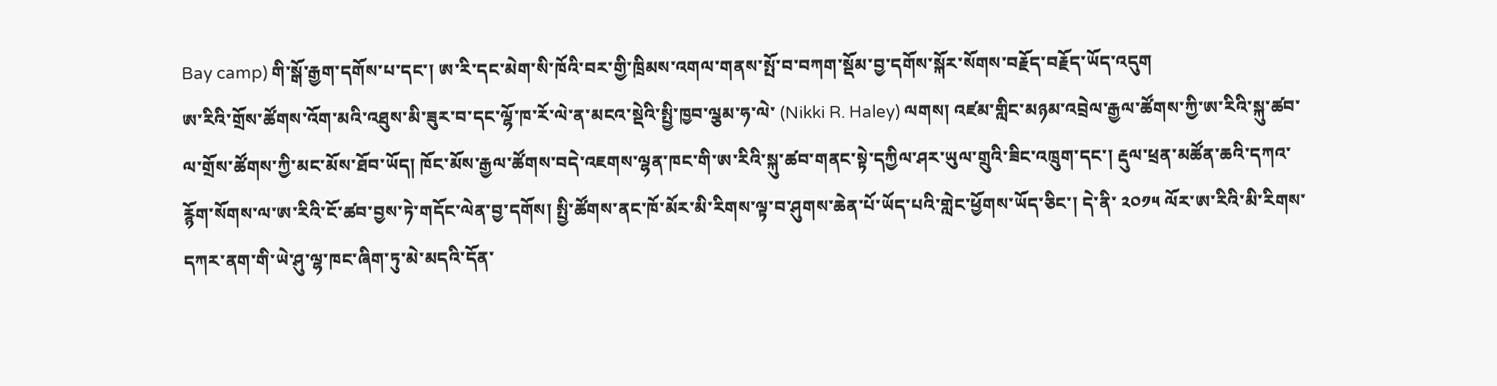Bay camp) གི་སྒོ་རྒྱག་དགོས་པ་དང་། ཨ་རི་དང་མེག་སི་ཁོའི་བར་གྱི་ཁྲིམས་འགལ་གནས་སྤོ་བ་བཀག་སྡོམ་བྱ་དགོས་སྐོར་སོགས་བརྗོད་བརྗོད་ཡོད་འདུག
ཨ་རིའི་གྲོས་ཚོགས་འོག་མའི་འཐུས་མི་ཟུར་བ་དང་ལྷོ་ཁ་རོ་ལེ་ན་མངའ་སྡེའི་སྤྱི་ཁྱབ་ལྕམ་ཧ་ལེ་ (Nikki R. Haley) ལགས། འཛམ་གླིང་མཉམ་འབྲེལ་རྒྱལ་ཚོགས་ཀྱི་ཨ་རིའི་སྐུ་ཚབ་ལ་གྲོས་ཚོགས་ཀྱི་མང་མོས་ཐོབ་ཡོད། ཁོང་མོས་རྒྱལ་ཚོགས་བདེ་འཇགས་ལྷན་ཁང་གི་ཨ་རིའི་སྐུ་ཚབ་གནང་སྟེ་དཀྱིལ་ཤར་ཡུལ་གྲུའི་ཟིང་འཁྲུག་དང་། རྡུལ་ཕྲན་མཚོན་ཆའི་དཀའ་རྙོག་སོགས་ལ་ཨ་རིའི་ངོ་ཚབ་བྱས་ཏེ་གདོང་ལེན་བྱ་དགོས། སྤྱི་ཚོགས་ནང་ཁོ་མོར་མི་རིགས་ལྟ་བ་ཤུགས་ཆེན་པོ་ཡོད་པའི་གླེང་ཕྱོགས་ཡོད་ཅིང་། དེ་ནི་ ༢༠༡༥ ལོར་ཨ་རིའི་མི་རིགས་དཀར་ནག་གི་ཡེ་ཤུ་ལྷ་ཁང་ཞིག་ཏུ་མེ་མདའི་དོན་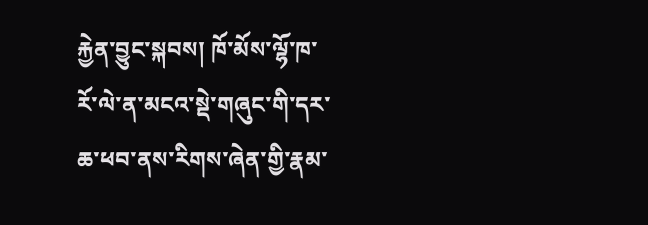རྐྱེན་བྱུང་སྐབས། ཁོ་མོས་ལྷོ་ཁ་རོ་ལེ་ན་མངའ་སྡེ་གཞུང་གི་དར་ཆ་ཕབ་ནས་རིགས་ཞེན་གྱི་རྣམ་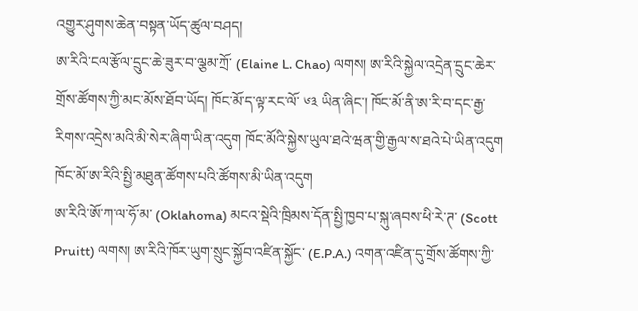འགྱུར་ཤུགས་ཆེན་བསྟན་ཡོད་ཚུལ་བཤད།
ཨ་རིའི་ངལ་རྩོལ་དྲུང་ཆེ་ཟུར་བ་ལྕམ་ཀྲོ་ (Elaine L. Chao) ལགས། ཨ་རིའི་སྐྱེལ་འདྲེན་དྲུང་ཆེར་གྲོས་ཚོགས་ཀྱི་མང་མོས་ཐོབ་ཡོད། ཁོང་མོ་ད་ལྟ་རང་ལོ་ ༦༣ ཡིན་ཞིང་། ཁོང་མོ་ནི་ཨ་རི་བ་དང་རྒྱ་རིགས་འདྲེས་མའི་མི་སེར་ཞིག་ཡིན་འདུག ཁོང་མོའི་སྐྱེས་ཡུལ་ཐའེ་ཝན་གྱི་རྒྱལ་ས་ཐའེ་པེ་ཡིན་འདུག ཁོང་མོ་ཨ་རིའི་སྤྱི་མཐུན་ཚོགས་པའི་ཚོགས་མི་ཡིན་འདུག
ཨ་རིའི་ཨོ་ཀ་ལ་ཧོ་མ་ (Oklahoma) མངའ་སྡེའི་ཁྲིམས་དོན་སྤྱི་ཁྱབ་པ་སྐུ་ཞབས་ཕི་རེ་ཊ་ (Scott Pruitt) ལགས། ཨ་རིའི་ཁོར་ཡུག་སྲུང་སྐྱོབ་འཛིན་སྐྱོང་ (E.P.A.) འགན་འཛིན་དུ་གྲོས་ཚོགས་ཀྱི་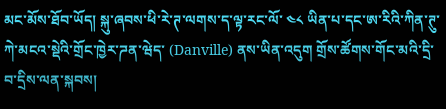མང་མོས་ཐོབ་ཡོད། སྐུ་ཞབས་ཕི་རེ་ཊ་ལགས་ད་ལྟ་རང་ལོ་ ༤༨ ཡིན་པ་དང་ཨ་རིའི་ཀིན་ཊུ་ཀེ་མངའ་སྡེའི་གྲོང་ཁྱེར་ཌན་ཝེད་ (Danville) ནས་ཡིན་འདུག གྲོས་ཚོགས་གོང་མའི་དྲི་བ་དྲིས་ལན་སྐབས།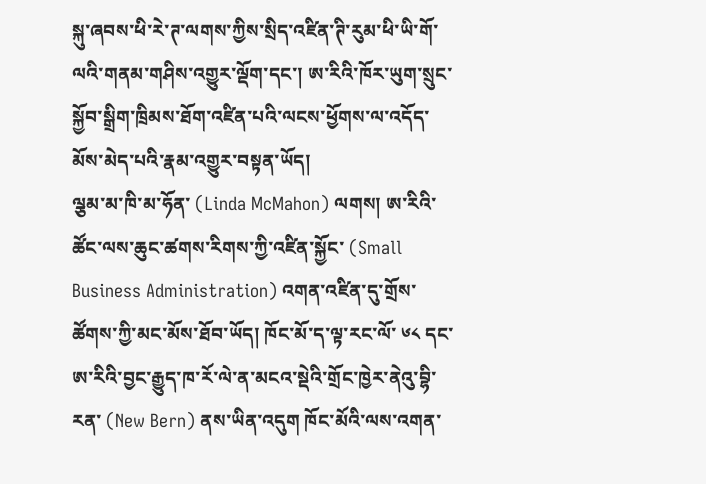སྐུ་ཞབས་ཕི་རེ་ཊ་ལགས་ཀྱིས་སྲིད་འཛིན་ཊི་རུམ་ཕི་ཡི་གོ་ལའི་གནམ་གཤིས་འགྱུར་ལྡོག་དང་། ཨ་རིའི་ཁོར་ཡུག་སྲུང་སྐྱོབ་སྒྲིག་ཁྲིམས་ཐོག་འཛིན་པའི་ལངས་ཕྱོགས་ལ་འདོད་མོས་མེད་པའི་རྣམ་འགྱུར་བསྟན་ཡོད།
ལྕམ་མ་ཁི་མ་ཧོན་ (Linda McMahon) ལགས། ཨ་རིའི་ཚོང་ལས་ཆུང་ཚགས་རིགས་ཀྱི་འཛིན་སྐྱོང་ (Small Business Administration) འགན་འཛིན་དུ་གྲོས་ཚོགས་ཀྱི་མང་མོས་ཐོབ་ཡོད། ཁོང་མོ་ད་ལྟ་རང་ལོ་ ༦༨ དང་ཨ་རིའི་བྱང་རྒྱུད་ཁ་རོ་ལེ་ན་མངའ་སྡེའི་གྲོང་ཁྱེར་ནེའུ་བྷི་རན་ (New Bern) ནས་ཡིན་འདུག ཁོང་མོའི་ལས་འགན་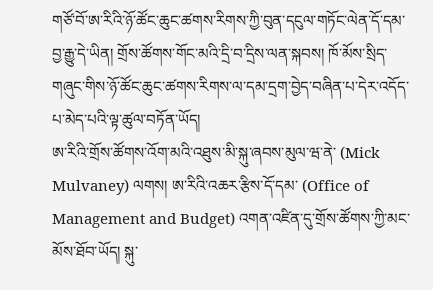གཙོ་བོ་ཨ་རིའི་ཉོ་ཚོང་ཆུང་ཚགས་རིགས་ཀྱི་བུན་དངུལ་གཏོང་ལེན་དོ་དམ་བྱ་རྒྱུ་དེ་ཡིན། གྲོས་ཚོགས་གོང་མའི་དྲི་བ་དྲིས་ལན་སྐབས། ཁོ་མོས་སྲིད་གཞུང་གིས་ཉོ་ཚོང་ཆུང་ཚགས་རིགས་ལ་དམ་དྲག་བྱེད་བཞིན་པ་དེར་འདོད་པ་མེད་པའི་ལྟ་ཚུལ་བཏོན་ཡོད།
ཨ་རིའི་གྲོས་ཚོགས་འོག་མའི་འཐུས་མི་སྐུ་ཞབས་མུལ་ཝ་ནེ་ (Mick Mulvaney) ལགས། ཨ་རིའི་འཆར་རྩིས་དོ་དམ་ (Office of Management and Budget) འགན་འཛིན་དུ་གྲོས་ཚོགས་ཀྱི་མང་མོས་ཐོབ་ཡོད། སྐུ་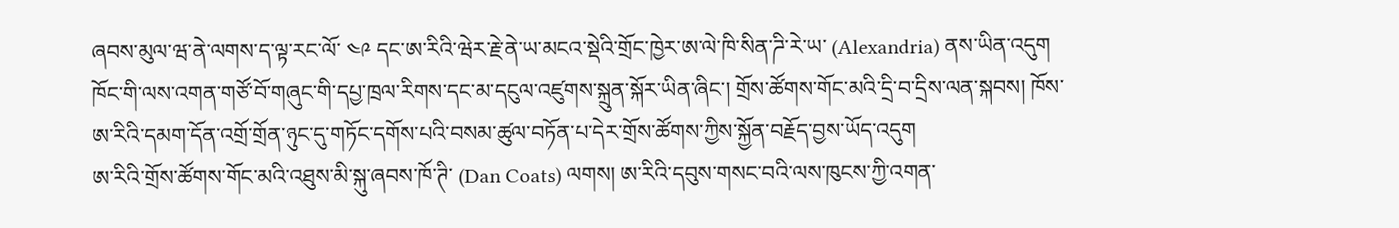ཞབས་མུལ་ཝ་ནེ་ལགས་ད་ལྟ་རང་ལོ་ ༤༩ དང་ཨ་རིའི་ཝེར་རྗེ་ནེ་ཡ་མངའ་སྡེའི་གྲོང་ཁྱེར་ཨ་ལེ་ཁི་སིན་ཌི་རེ་ཡ་ (Alexandria) ནས་ཡིན་འདུག ཁོང་གི་ལས་འགན་གཙོ་བོ་གཞུང་གི་དཔྱ་ཁྲལ་རིགས་དང་མ་དངུལ་འཛུགས་སྐྲུན་སྐོར་ཡིན་ཞིང་། གྲོས་ཚོགས་གོང་མའི་དྲི་བ་དྲིས་ལན་སྐབས། ཁོས་ཨ་རིའི་དམག་དོན་འགྲོ་གྲོན་ཉུང་དུ་གཏོང་དགོས་པའི་བསམ་ཚུལ་བཏོན་པ་དེར་གྲོས་ཚོགས་ཀྱིས་སྐྱོན་བརྗོད་བྱས་ཡོད་འདུག
ཨ་རིའི་གྲོས་ཚོགས་གོང་མའི་འཐུས་མི་སྐུ་ཞབས་ཁོ་ཊི་ (Dan Coats) ལགས། ཨ་རིའི་དབུས་གསང་བའི་ལས་ཁུངས་ཀྱི་འགན་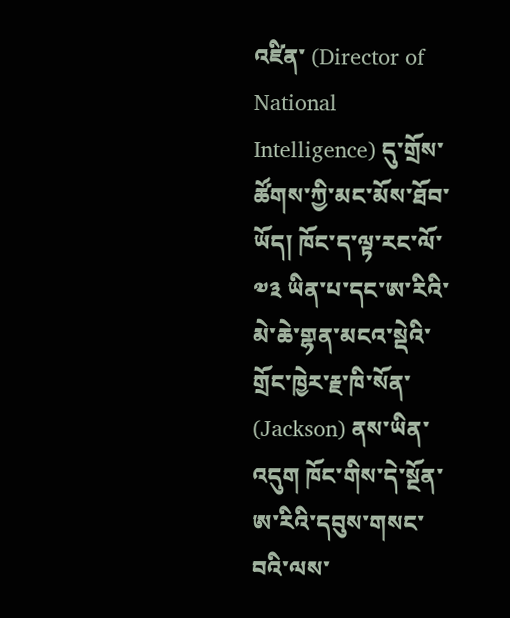འཛིན་ (Director of National Intelligence) དུ་གྲོས་ཚོགས་ཀྱི་མང་མོས་ཐོབ་ཡོད། ཁོང་ད་ལྟ་རང་ལོ་ ༧༣ ཡིན་པ་དང་ཨ་རིའི་མེ་ཆེ་གྷན་མངའ་སྡེའི་གྲོང་ཁྱེར་རྗ་ཁི་སོན་ (Jackson) ནས་ཡིན་འདུག ཁོང་གིས་དེ་སྔོན་ཨ་རིའི་དབུས་གསང་བའི་ལས་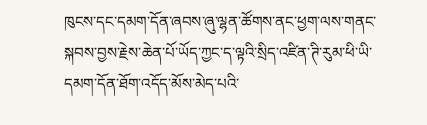ཁུངས་དང་དམག་དོན་ཞབས་ཞུ་ལྷན་ཚོགས་ནང་ཕྱག་ལས་གནང་སྐབས་བྱས་རྗེས་ཆེན་པོ་ཡོད་ཀྱང་ད་ལྟའི་སྲིད་འཛིན་ཊི་རུམ་ཕི་ཡི་དམག་དོན་ཐོག་འདོད་མོས་མེད་པའི་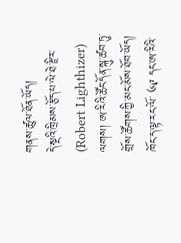གནས་ཚུལ་ཐོན་ཡོད།
དེ་སྔའི་ཁྲིམས་རྩོད་པ་ལེ་ཐེ་རྫིར་ (Robert Lighthizer) ལགས། ཨ་རིའི་ཚོང་དོན་སྐུ་ཚབ་ཏུ་གྲོས་ཚོགས་ཀྱི་མང་མོས་ཐོབ་ཡོད། ཁོང་ད་ལྟ་རང་ལོ་ ༦༩ དང་ཨ་རིའི་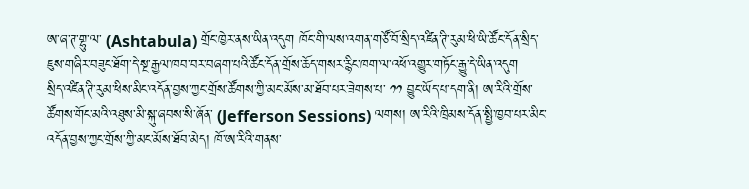ཨ་ཞ་ཊ་གྷུ་ལ་ (Ashtabula) གྲོང་ཁྱེར་ནས་ཡིན་འདུག ཁོང་གི་ལས་འགན་གཙོ་བོ་སྲིད་འཛིན་ཊི་རུམ་ཕི་ཡི་ཚོང་དོན་སྲིད་ཇུས་གཞིར་བཟུང་ཐོག་དེ་སྔ་རྒྱལ་ཁབ་བར་བཞག་པའི་ཚོང་དོན་གྲོས་ཆོད་གསར་རྙིང་ཁག་ལ་འཕོ་འགྱུར་གཏོང་རྒྱུ་དེ་ཡིན་འདུག
སྲིད་འཛིན་ཊི་རུམ་ཕིས་མིང་འདོན་བྱས་ཀྱང་གྲོས་ཚོགས་ཀྱི་མང་མོས་མ་ཐོབ་པར་ཟེགས་པ་ ༡༡ བྱུང་ཡོད་པ་དག་ནི། ཨ་རིའི་གྲོས་ཚོགས་གོང་མའི་འཐུས་མི་སྐུ་ཞབས་སི་ཞོན་ (Jefferson Sessions) ལགས། ཨ་རིའི་ཁྲིམས་དོན་སྤྱི་ཁྱབ་པར་མིང་འདོན་བྱས་ཀྱང་གྲོས་ཀྱི་མང་མོས་ཐོབ་མེད། ཁོ་ཨ་རིའི་གནས་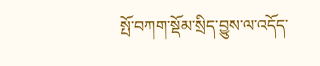སྤོ་བཀག་སྡོམ་སྲིད་བྱུས་ལ་འདོད་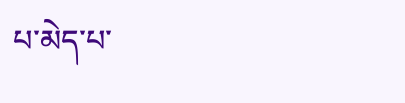པ་མེད་པ་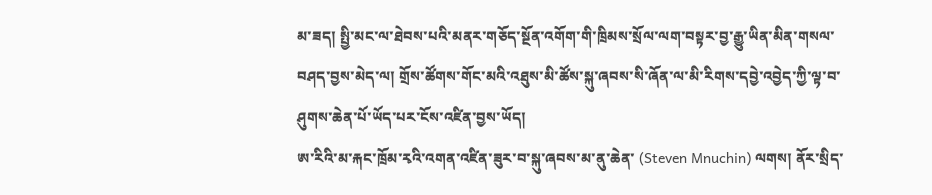མ་ཟད། སྤྱི་མང་ལ་ཐེབས་པའི་མནར་གཅོད་སྔོན་འགོག་གི་ཁྲིམས་སྲོལ་ལག་བསྟར་བྱ་རྒྱུ་ཡིན་མིན་གསལ་བཤད་བྱས་མེད་ལ། གྲོས་ཚོགས་གོང་མའི་འཐུས་མི་ཚོས་སྐུ་ཞབས་སི་ཞོན་ལ་མི་རིགས་དབྱེ་འབྱེད་ཀྱི་ལྟ་བ་ཤུགས་ཆེན་པོ་ཡོད་པར་ངོས་འཛིན་བྱས་ཡོད།
ཨ་རིའི་མ་རྐང་ཁྲོམ་རྭའི་འགན་འཛིན་ཟུར་བ་སྐུ་ཞབས་མ་ནུ་ཆེན་ (Steven Mnuchin) ལགས། ནོར་སྲིད་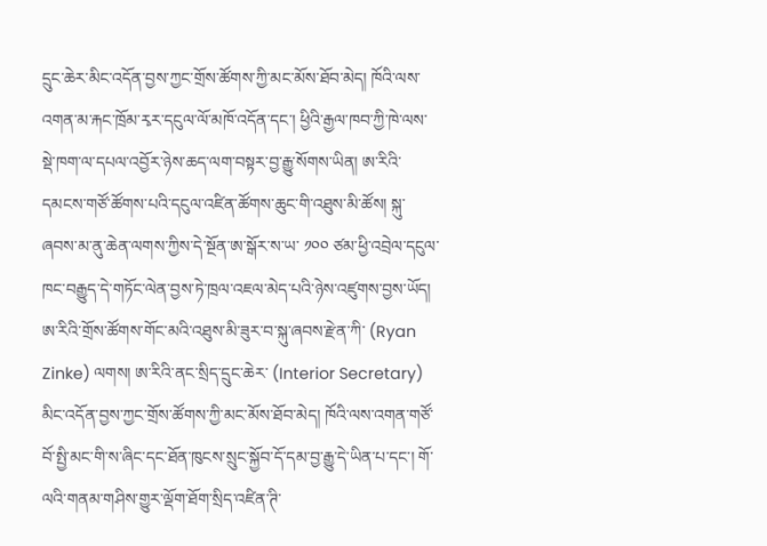དྲུང་ཆེར་མིང་འདོན་བྱས་ཀྱང་གྲོས་ཚོགས་ཀྱི་མང་མོས་ཐོབ་མེད། ཁོའི་ལས་འགན་མ་རྐང་ཁྲོམ་རྭར་དངུལ་ལོ་མཁོ་འདོན་དང་། ཕྱིའི་རྒྱལ་ཁབ་ཀྱི་ཁེ་ལས་སྡེ་ཁག་ལ་དཔལ་འབྱོར་ཉེས་ཆད་ལག་བསྟར་བྱ་རྒྱུ་སོགས་ཡིན། ཨ་རིའི་དམངས་གཙོ་ཚོགས་པའི་དངུལ་འཛིན་ཚོགས་ཆུང་གི་འཐུས་མི་ཚོས། སྐུ་ཞབས་མ་ནུ་ཆེན་ལགས་ཀྱིས་དེ་སྔོན་ཨ་སྒོར་ས་ཡ་ ༡༠༠ ཙམ་ཕྱི་འབྲེལ་དངུལ་ཁང་བརྒྱུད་དེ་གཏོང་ལེན་བྱས་ཏེ་ཁྲལ་འཇལ་མེད་པའི་ཉེས་འཛུགས་བྱས་ཡོད།
ཨ་རིའི་གྲོས་ཚོགས་གོང་མའི་འཐུས་མི་ཟུར་བ་སྐུ་ཞབས་རྫེན་ཀི་ (Ryan Zinke) ལགས། ཨ་རིའི་ནང་སྲིད་དྲུང་ཆེར་ (Interior Secretary) མིང་འདོན་བྱས་ཀྱང་གྲོས་ཚོགས་ཀྱི་མང་མོས་ཐོབ་མེད། ཁོའི་ལས་འགན་གཙོ་བོ་སྤྱི་མང་གི་ས་ཞིང་དང་ཐོན་ཁུངས་སྲུང་སྐྱོབ་དོ་དམ་བྱ་རྒྱུ་དེ་ཡིན་པ་དང་། གོ་ལའི་གནམ་གཤིས་གྱུར་ལྡོག་ཐོག་སྲིད་འཛིན་ཊི་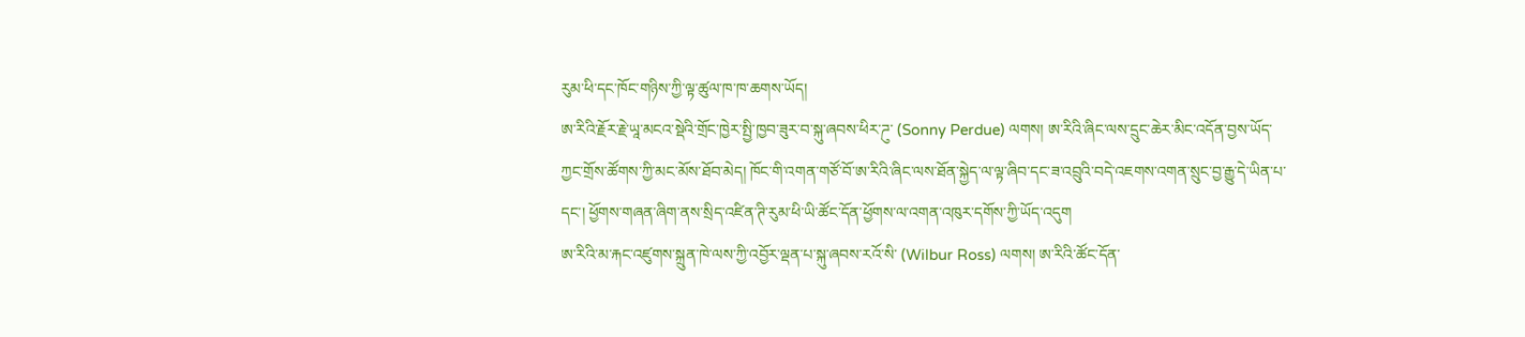རུམ་ཕི་དང་ཁོང་གཉིས་ཀྱི་ལྟ་ཚུལ་ཁ་ཁ་ཆགས་ཡོད།
ཨ་རིའི་རྗོར་རྗེ་ཡཱ་མངའ་སྡེའི་གྲོང་ཁྱེར་སྤྱི་ཁྱབ་ཟུར་བ་སྐུ་ཞབས་ཕིར་ཌུ་ (Sonny Perdue) ལགས། ཨ་རིའི་ཞིང་ལས་དྲུང་ཆེར་མིང་འདོན་བྱས་ཡོད་ཀྱང་གྲོས་ཚོགས་ཀྱི་མང་མོས་ཐོབ་མེད། ཁོང་གི་འགན་གཙོ་བོ་ཨ་རིའི་ཞིང་ལས་ཐོན་སྐྱེད་ལ་ལྟ་ཞིབ་དང་ཟ་འབྲུའི་བདེ་འཇགས་འགན་སྲུང་བྱ་རྒྱུ་དེ་ཡིན་པ་དང་། ཕྱོགས་གཞན་ཞིག་ནས་སྲིད་འཛིན་ཊི་རུམ་ཕི་ཡི་ཚོང་དོན་ཕྱོགས་ལ་འགན་འཁུར་དགོས་ཀྱི་ཡོད་འདུག
ཨ་རིའི་མ་རྐང་འཛུགས་སྐྲུན་ཁེ་ལས་ཀྱི་འབྱོར་ལྡན་པ་སྐུ་ཞབས་རའོ་སི་ (Wilbur Ross) ལགས། ཨ་རིའི་ཚོང་དོན་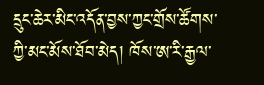དྲུང་ཆེར་མིང་འདོན་བྱས་ཀྱང་གྲོས་ཚོགས་ཀྱི་མང་མོས་ཐོབ་མེད། ཁོས་ཨ་རི་རྒྱལ་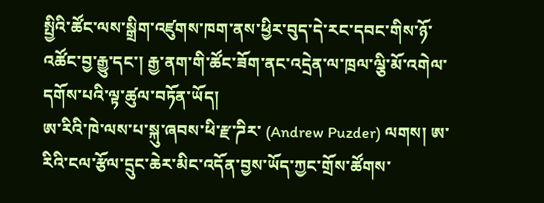སྤྱིའི་ཚོང་ལས་སྒྲིག་འཛུགས་ཁག་ནས་ཕྱིར་བུད་དེ་རང་དབང་གིས་ཉོ་འཚོང་བྱ་རྒྱུ་དང་། རྒྱ་ནག་གི་ཚོང་ཟོག་ནང་འདྲེན་ལ་ཁྲལ་ལྕི་མོ་འགེལ་དགོས་པའི་ལྟ་ཚུལ་བཏོན་ཡོད།
ཨ་རིའི་ཁེ་ལས་པ་སྐུ་ཞབས་ཕི་རྫ་ཌིར་ (Andrew Puzder) ལགས། ཨ་རིའི་ངལ་རྩོལ་དྲུང་ཆེར་མིང་འདོན་བྱས་ཡོད་ཀྱང་གྲོས་ཚོགས་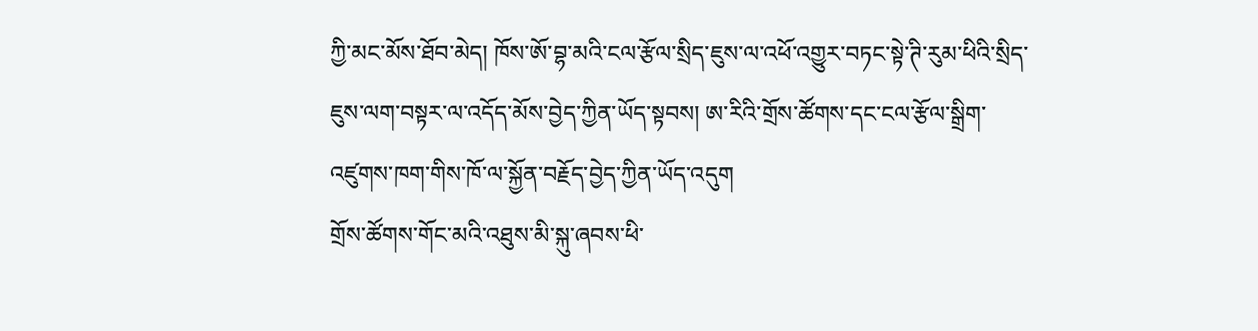ཀྱི་མང་མོས་ཐོབ་མེད། ཁོས་ཨོ་བྷ་མའི་ངལ་རྩོལ་སྲིད་ཇུས་ལ་འཕོ་འགྱུར་བཏང་སྟེ་ཊི་རུམ་ཕིའི་སྲིད་ཇུས་ལག་བསྟར་ལ་འདོད་མོས་བྱེད་ཀྱིན་ཡོད་སྟབས། ཨ་རིའི་གྲོས་ཚོགས་དང་ངལ་རྩོལ་སྒྲིག་འཛུགས་ཁག་གིས་ཁོ་ལ་སྐྱོན་བརྗོད་བྱེད་ཀྱིན་ཡོད་འདུག
གྲོས་ཚོགས་གོང་མའི་འཐུས་མི་སྐུ་ཞབས་ཕི་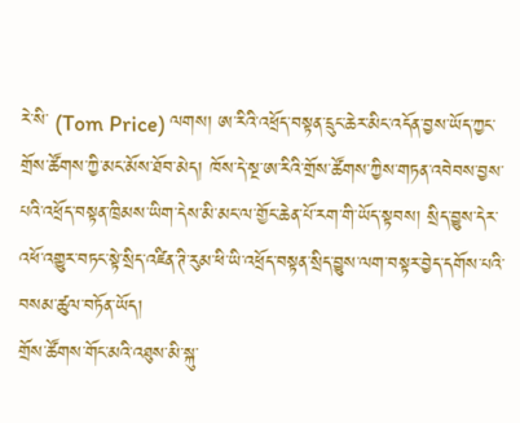རེ་སི་ (Tom Price) ལགས། ཨ་རིའི་འཕྲོད་བསྟན་དྲུང་ཆེར་མིང་འདོན་བྱས་ཡོད་ཀྱང་གྲོས་ཚོགས་ཀྱི་མང་མོས་ཐོབ་མེད། ཁོས་དེ་སྔ་ཨ་རིའི་གྲོས་ཚོགས་ཀྱིས་གཏན་འབེབས་བྱས་པའི་འཕྲོད་བསྟན་ཁྲིམས་ཡིག་དེས་མི་མང་ལ་གྱོང་ཆེན་པོ་རག་གི་ཡོད་སྟབས། སྲིད་བྱུས་དེར་འཕོ་འགྱུར་བཏང་སྟེ་སྲིད་འཛིན་ཊི་རུམ་ཕི་ཡི་འཕྲོད་བསྟན་སྲིད་བྱུས་ལག་བསྟར་བྱེད་དགོས་པའི་བསམ་ཚུལ་བཏོན་ཡོད།
གྲོས་ཚོགས་གོང་མའི་འཐུས་མི་སྐུ་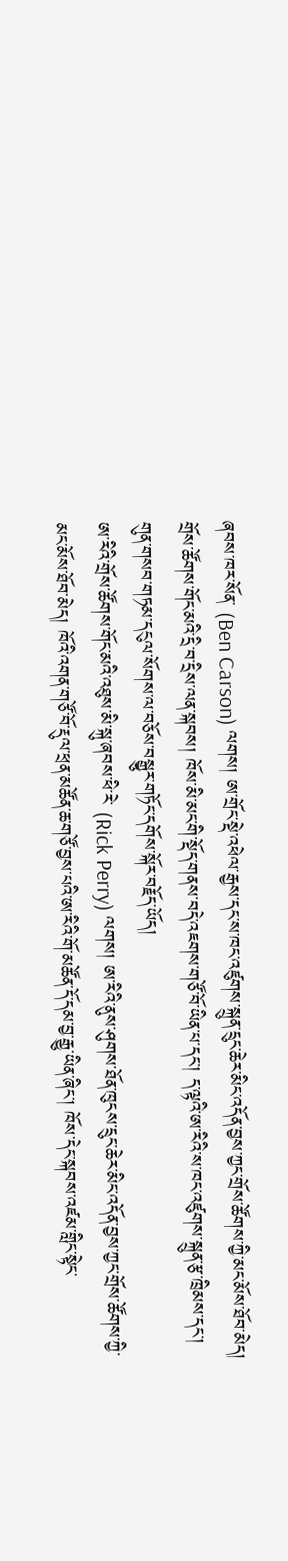ཞབས་ཁར་སོན་ (Ben Carson) ལགས། ཨ་གྲོང་སྡེ་འཕེལ་རྒྱས་དང་ས་ཁང་འཛུགས་སྐྲུན་དྲུང་ཆེར་མིང་འདོན་བྱས་ཀྱང་གྲོས་ཚོགས་ཀྱི་མང་མོས་ཐོབ་མེད། གྲོས་ཚོགས་གོང་མའི་དྲི་བ་དྲིས་ལན་སྐབས། ཁོས་མི་མང་གི་སྡོད་གནས་བདེ་འཇགས་གཙོ་བོ་ཡིན་པ་དང་། ད་ལྟའི་ཨ་རིའི་ས་ཁང་འཛུགས་སྐྲུན་རྩ་ཁྲིམས་དང་། གུན་གསབ་གཏམ་དངུལ་སོགས་ལ་བཅོས་བསྒྱུར་གཏོང་དགོས་སྐོར་བརྗོད་ཡོད།
ཨ་རིའི་གྲོས་ཚོགས་གོང་མའི་འཐུས་མི་སྐུ་ཞབས་ཕི་རེ་ (Rick Perry) ལགས། ཨ་རིའི་ནུས་ཤུགས་ཐོན་ཁུངས་དྲུང་ཆེར་མིང་འདོན་བྱས་ཀྱང་གྲོས་ཚོགས་ཀྱི་མང་མོས་ཐོབ་མེད། ཁོའི་འགན་གཙོ་བོ་རྡུལ་ཕྲན་མཚོན་ཆ་གཙོ་བྱས་པའི་ཨ་རིའི་གོ་མཚོན་དོ་དམ་བྱ་རྒྱུ་ཡིན་ཞིང་། ཁོས་དེང་སྐབས་འཛམ་གླིང་སྟེང་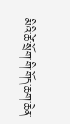མིའི་ཚེ་སྲོག་གི་གོད་ཆག་ཆེན་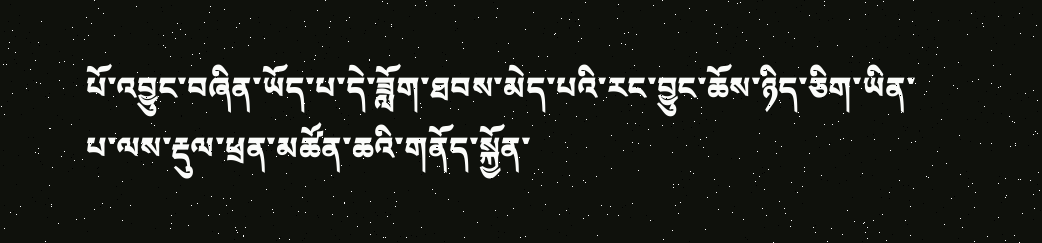པོ་འབྱུང་བཞིན་ཡོད་པ་དེ་ཟློག་ཐབས་མེད་པའི་རང་བྱུང་ཆོས་ཉིད་ཅིག་ཡིན་པ་ལས་རྡུལ་ཕྲན་མཚོན་ཆའི་གནོད་སྐྱོན་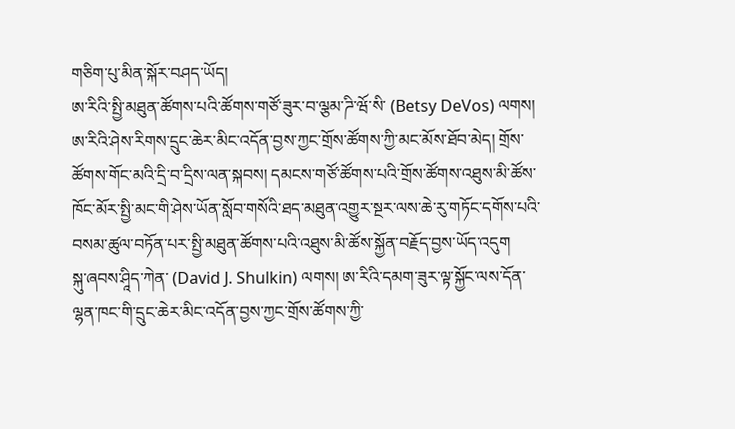གཅིག་པུ་མིན་སྐོར་བཤད་ཡོད།
ཨ་རིའི་སྤྱི་མཐུན་ཚོགས་པའི་ཚོགས་གཙོ་ཟུར་བ་ལྕམ་ཌི་ཝོ་སི་ (Betsy DeVos) ལགས། ཨ་རིའི་ཤེས་རིགས་དྲུང་ཆེར་མིང་འདོན་བྱས་ཀྱང་གྲོས་ཚོགས་ཀྱི་མང་མོས་ཐོབ་མེད། གྲོས་ཚོགས་གོང་མའི་དྲི་བ་དྲིས་ལན་སྐབས། དམངས་གཙོ་ཚོགས་པའི་གྲོས་ཚོགས་འཐུས་མི་ཚོས་ཁོང་མོར་སྤྱི་མང་གི་ཤེས་ཡོན་སློབ་གསོའི་ཐད་མཐུན་འགྱུར་སྔར་ལས་ཆེ་རུ་གཏོང་དགོས་པའི་བསམ་ཚུལ་བཏོན་པར་སྤྱི་མཐུན་ཚོགས་པའི་འཐུས་མི་ཚོས་སྐྱོན་བརྗོད་བྱས་ཡོད་འདུག
སྐུ་ཞབས་ཤཱིད་ཀེན་ (David J. Shulkin) ལགས། ཨ་རིའི་དམག་ཟུར་ལྟ་སྐྱོང་ལས་དོན་ལྷན་ཁང་གི་དྲུང་ཆེར་མིང་འདོན་བྱས་ཀྱང་གྲོས་ཚོགས་ཀྱི་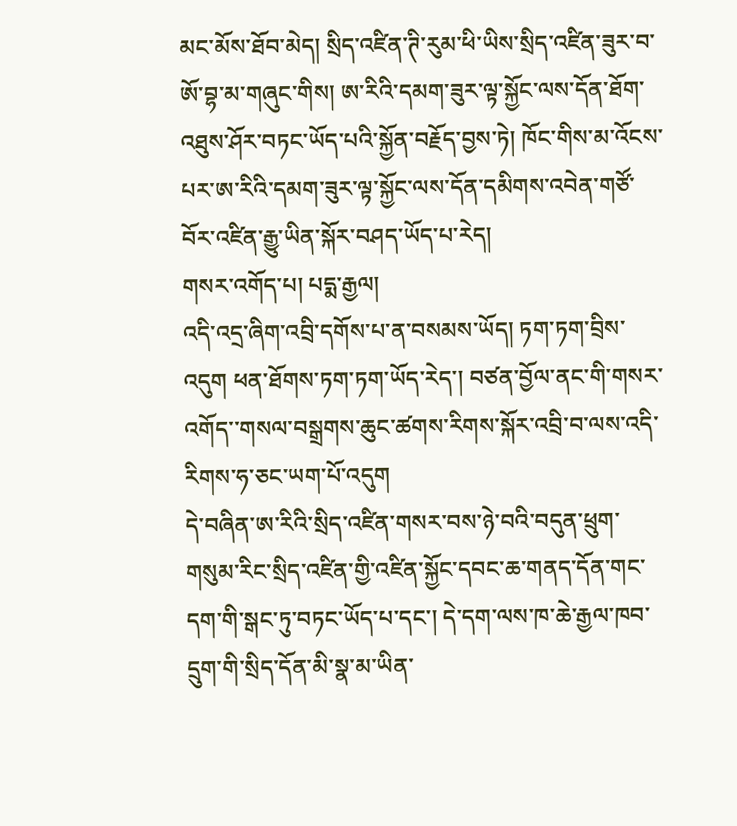མང་མོས་ཐོབ་མེད། སྲིད་འཛིན་ཊི་རུམ་ཕི་ཡིས་སྲིད་འཛིན་ཟུར་བ་ཨོ་བྷ་མ་གཞུང་གིས། ཨ་རིའི་དམག་ཟུར་ལྟ་སྐྱོང་ལས་དོན་ཐོག་འཐུས་ཤོར་བཏང་ཡོད་པའི་སྐྱོན་བརྗོད་བྱས་ཏེ། ཁོང་གིས་མ་འོངས་པར་ཨ་རིའི་དམག་ཟུར་ལྟ་སྐྱོང་ལས་དོན་དམིགས་འབེན་གཙོ་བོར་འཛིན་རྒྱུ་ཡིན་སྐོར་བཤད་ཡོད་པ་རེད།
གསར་འགོད་པ། པདྨ་རྒྱལ།
འདི་འདྲ་ཞིག་འབྲི་དགོས་པ་ན་བསམས་ཡོད། ཏག་ཏག་བྲིས་འདུག ཕན་ཐོགས་ཏག་ཏག་ཡོད་རེད་། བཙན་བྱོལ་ནང་གི་གསར་འགོད་་གསལ་བསྒྲགས་ཆུང་ཚགས་རིགས་སྐོར་འབྲི་བ་ལས་འདི་རིགས་ཧ་ཅང་ཡག་པོ་འདུག
དེ་བཞིན་ཨ་རིའི་སྲིད་འཛིན་གསར་བས་ཉེ་བའི་བདུན་ཕྲུག་གསུམ་རིང་སྲིད་འཛིན་གྱི་འཛིན་སྐྱོང་དབང་ཆ་གནད་དོན་གང་དག་གི་སྒང་ཏུ་བཏང་ཡོད་པ་དང་། དེ་དག་ལས་ཁ་ཆེ་རྒྱལ་ཁབ་དྲུག་གི་སྲིད་དོན་མི་སྣ་མ་ཡིན་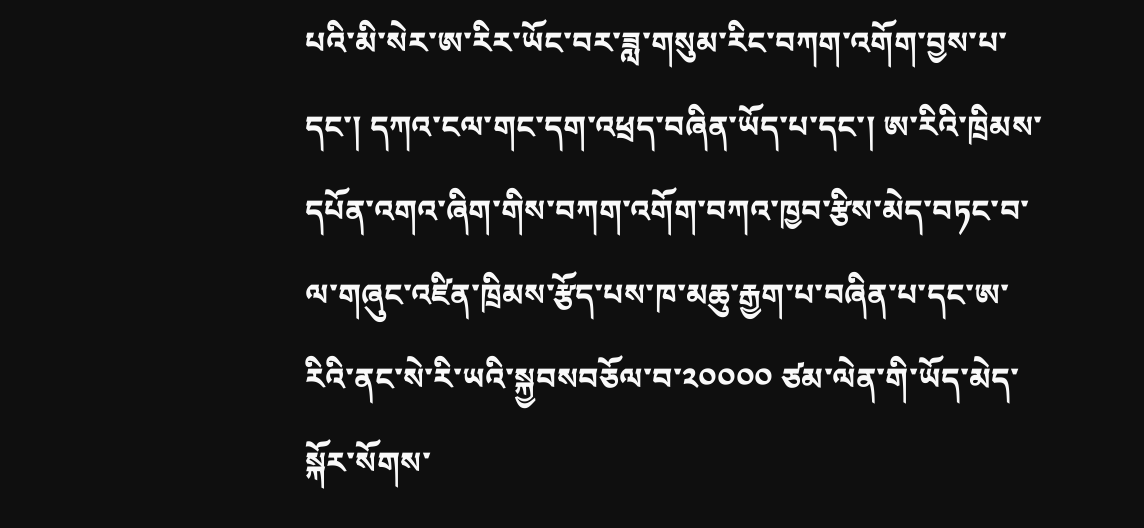པའི་མི་སེར་ཨ་རིར་ཡོང་བར་ཟླ་གསུམ་རིང་བཀག་འགོག་བྱས་པ་དང་། དཀའ་ངལ་གང་དག་འཕྲད་བཞིན་ཡོད་པ་དང་། ཨ་རིའི་ཁྲིམས་དཔོན་འགའ་ཞིག་གིས་བཀག་འགོག་བཀའ་ཁྱབ་རྩིས་མེད་བཏང་བ་ལ་གཞུང་འཛིན་ཁྲིམས་རྩོད་པས་ཁ་མཆུ་རྒྱག་པ་བཞིན་པ་དང་ཨ་རིའི་ནང་སེ་རི་ཡའི་སྐྱབསབཅོལ་བ་༢༠༠༠༠ ཙམ་ལེན་གི་ཡོད་མེད་སྐོར་སོགས་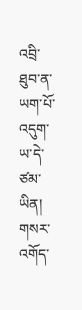འབྲི་ཐུབ་ན་ཡག་པོ་འདུག་
ཡ་དེ་ཙམ་ཡིན།
གསར་འགོད་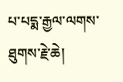པ་པདྨ་རྒྱལ་ལགས་ཐུགས་རྗེ་ཆེ།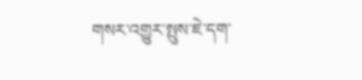གསར་འགྱུར་སྤུས་ཇེ་དག་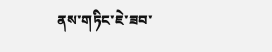ནས་གཏིང་ཇེ་ཟབ་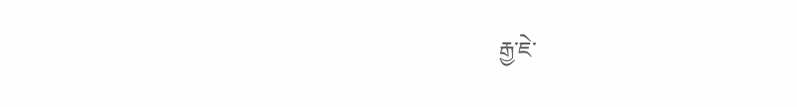རྒྱ་ཇེ་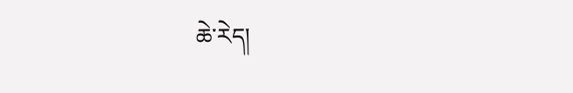ཆེ་རེད།